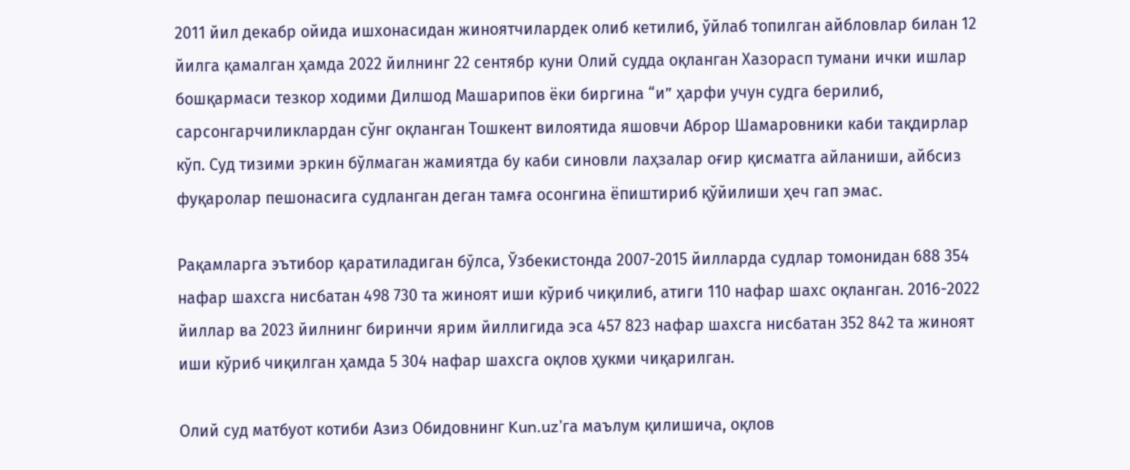2011 йил декабр ойида ишхонасидан жиноятчилардек олиб кетилиб, ўйлаб топилган айбловлар билан 12 йилга қамалган ҳамда 2022 йилнинг 22 сентябр куни Олий судда оқланган Хазорасп тумани ички ишлар бошқармаси тезкор ходими Дилшод Машарипов ёки биргина “и” ҳарфи учун судга берилиб, сарсонгарчиликлардан сўнг оқланган Тошкент вилоятида яшовчи Аброр Шамаровники каби тақдирлар кўп. Суд тизими эркин бўлмаган жамиятда бу каби синовли лаҳзалар оғир қисматга айланиши, айбсиз фуқаролар пешонасига судланган деган тамға осонгина ёпиштириб қўйилиши ҳеч гап эмас.

Рақамларга эътибор қаратиладиган бўлса, Ўзбекистонда 2007-2015 йилларда судлар томонидан 688 354 нафар шахсга нисбатан 498 730 та жиноят иши кўриб чиқилиб, атиги 110 нафар шахс оқланган. 2016-2022 йиллар ва 2023 йилнинг биринчи ярим йиллигида эса 457 823 нафар шахсга нисбатан 352 842 та жиноят иши кўриб чиқилган ҳамда 5 304 нафар шахсга оқлов ҳукми чиқарилган.

Олий суд матбуот котиби Азиз Обидовнинг Kun.uz’га маълум қилишича, оқлов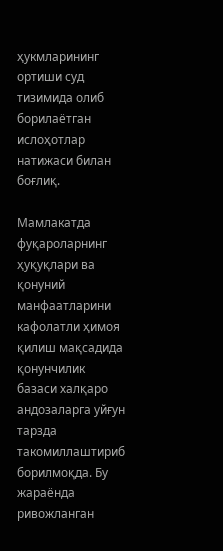ҳукмларининг ортиши суд тизимида олиб борилаётган ислоҳотлар натижаси билан боғлиқ.

Мамлакатда фуқароларнинг ҳуқуқлари ва қонуний манфаатларини кафолатли ҳимоя қилиш мақсадида қонунчилик базаси халқаро андозаларга уйғун тарзда такомиллаштириб борилмоқда. Бу жараёнда ривожланган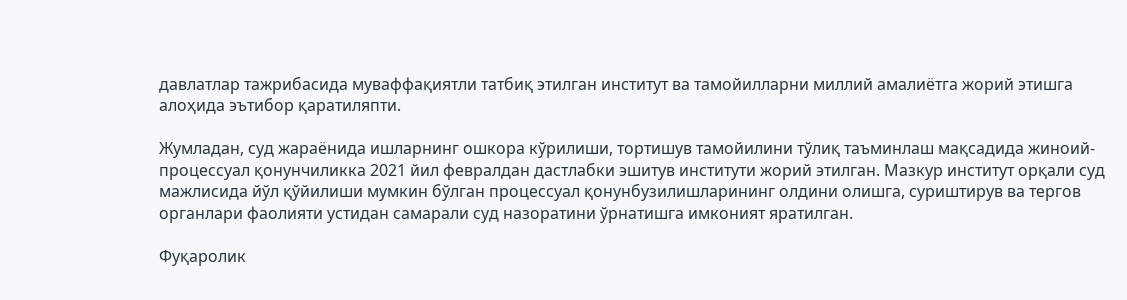давлатлар тажрибасида муваффақиятли татбиқ этилган институт ва тамойилларни миллий амалиётга жорий этишга алоҳида эътибор қаратиляпти.

Жумладан, суд жараёнида ишларнинг ошкора кўрилиши, тортишув тамойилини тўлиқ таъминлаш мақсадида жиноий-процессуал қонунчиликка 2021 йил февралдан дастлабки эшитув институти жорий этилган. Мазкур институт орқали суд мажлисида йўл қўйилиши мумкин бўлган процессуал қонунбузилишларининг олдини олишга, суриштирув ва тергов органлари фаолияти устидан самарали суд назоратини ўрнатишга имконият яратилган.

Фуқаролик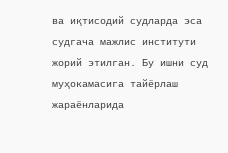ва иқтисодий судларда эса судгача мажлис институти жорий этилган. Бу ишни суд муҳокамасига тайёрлаш жараёнларида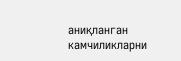аниқланган камчиликларни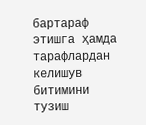бартараф этишга ҳамда тарафлардан келишув битимини тузиш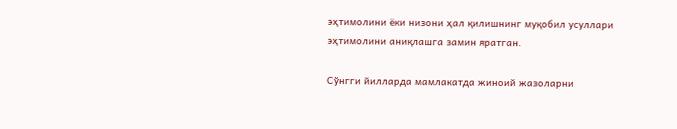эҳтимолини ёки низони ҳал қилишнинг муқобил усуллари эҳтимолини аниқлашга замин яратган.

Сўнгги йилларда мамлакатда жиноий жазоларни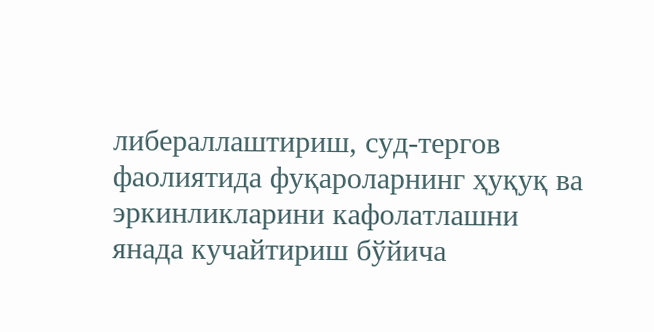либераллаштириш, суд-тергов фаолиятида фуқароларнинг ҳуқуқ ва эркинликларини кафолатлашни янада кучайтириш бўйича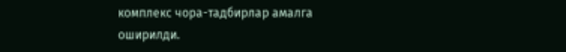комплекс чора-тадбирлар амалга оширилди.